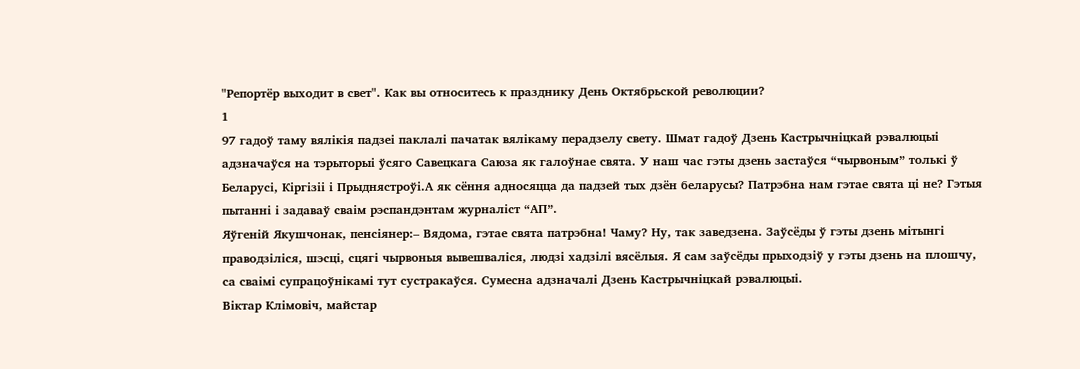"Репортёр выходит в свет". Как вы относитесь к празднику День Октябрьской революции?
1
97 гадоў таму вялікія падзеі паклалі пачатак вялікаму перадзелу свету. Шмат гадоў Дзень Кастрычніцкай рэвалюцыі адзначаўся на тэрыторыі ўсяго Савецкага Саюза як галоўнае свята. У наш час гэты дзень застаўся “чырвоным” толькі ў Беларусі, Кіргізіі і Прыднястроўі.А як сёння адносяцца да падзей тых дзён беларусы? Патрэбна нам гэтае свята ці не? Гэтыя пытанні і задаваў сваім рэспандэнтам журналіст “АП”.
Яўгеній Якушчонак, пенсіянер:– Вядома, гэтае свята патрэбна! Чаму? Ну, так заведзена. Заўсёды ў гэты дзень мітынгі праводзіліся, шэсці, сцягі чырвоныя вывешваліся, людзі хадзілі вясёлыя. Я сам заўсёды прыходзіў у гэты дзень на плошчу, са сваімі супрацоўнікамі тут сустракаўся. Сумесна адзначалі Дзень Кастрычніцкай рэвалюцыі.
Віктар Клімовіч, майстар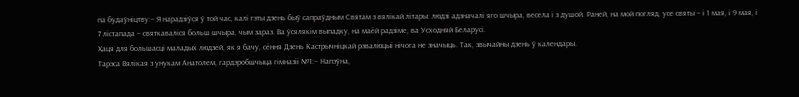па будаўніцтву:– Я нарадзіўся ў той час, калі гэты дзень быў сапраўдным Святам з вялікай літары: людзі адзначалі яго шчыра, весела і з душой. Раней, на мой погляд, усе святы – і 1 мая, і 9 мая, і 7 лістапада – святкаваліся больш шчыра, чым зараз. Ва ўсялякім выпадку, на маёй радзіме, ва Усходняй Беларусі.
Хаця для большасці маладых людзей, як я бачу, сёння Дзень Кастрычніцкай рэвалюцыі нічога не значыць. Так, звычайны дзень ў календары.
Тарэса Вялікая з унукам Анатолем, гардэробшчыца гімназіі №1:– Напэўна,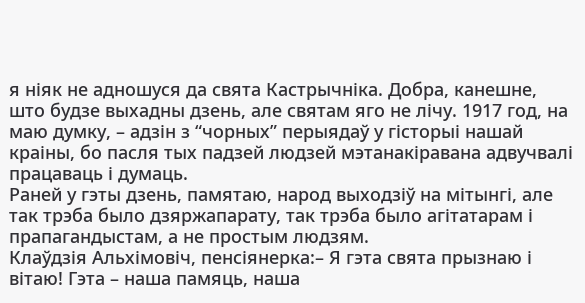я ніяк не адношуся да свята Кастрычніка. Добра, канешне, што будзе выхадны дзень, але святам яго не лічу. 1917 год, на маю думку, – адзін з “чорных” перыядаў у гісторыі нашай краіны, бо пасля тых падзей людзей мэтанакіравана адвучвалі працаваць і думаць.
Раней у гэты дзень, памятаю, народ выходзіў на мітынгі, але так трэба было дзяржапарату, так трэба было агітатарам і прапагандыстам, а не простым людзям.
Клаўдзія Альхімовіч, пенсіянерка:– Я гэта свята прызнаю і вітаю! Гэта – наша памяць, наша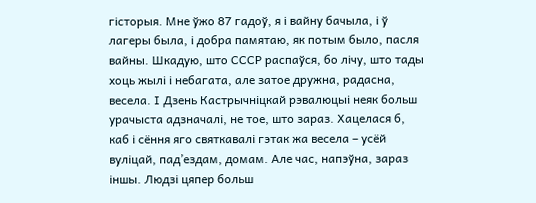гісторыя. Мне ўжо 87 гадоў, я і вайну бачыла, і ў лагеры была, і добра памятаю, як потым было, пасля вайны. Шкадую, што СССР распаўся, бо лічу, што тады хоць жылі і небагата, але затое дружна, радасна, весела. І Дзень Кастрычніцкай рэвалюцыі неяк больш урачыста адзначалі, не тое, што зараз. Хацелася б, каб і сёння яго святкавалі гэтак жа весела – усёй вуліцай, пад’ездам, домам. Але час, напэўна, зараз іншы. Людзі цяпер больш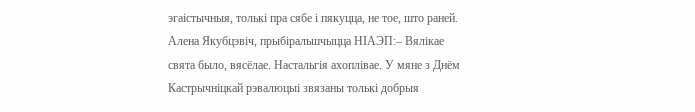эгаістычныя, толькі пра сябе і пякуцца, не тое, што раней.
Алена Якубцэвіч, прыбіральшчыцца НІАЭП:– Вялікае свята было, вясёлае. Настальгія ахоплівае. У мяне з Днём Кастрычніцкай рэвалюцыі звязаны толькі добрыя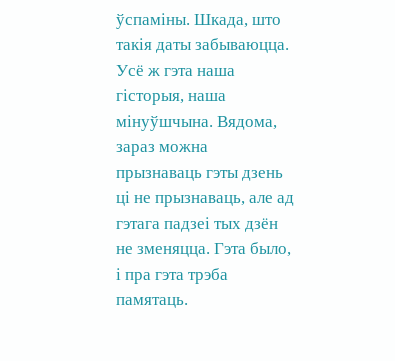ўспаміны. Шкада, што такія даты забываюцца. Усё ж гэта наша гісторыя, наша мінуўшчына. Вядома, зараз можна прызнаваць гэты дзень ці не прызнаваць, але ад гэтага падзеі тых дзён не зменяцца. Гэта было, і пра гэта трэба памятаць.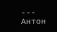---
Антон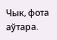Чык, фота аўтара.